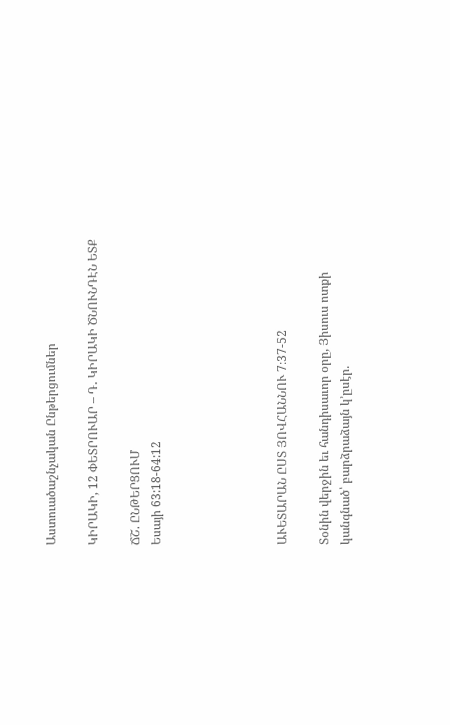Աստուածաշնչական Ընթերցումներ

ԿԻՐԱԿԻ, 12 ՓԵՏՐՈՒԱՐ – Դ․ ԿԻՐԱԿԻ ԾՆՈՒՆԴԷՆ ԵՏՔ

ՃՇ. ԸՆԹԵՐՑՈՒՄ
Եսայի 63:18-64:12





ԱՒԵՏԱՐԱՆ ԸՍՏ ՅՈՎՀԱՆՆՈՒ 7։37-52

Տօնին վերջին եւ հանդիսաւոր օրը, Յիսուս ոտքի կանգնած՝ բարձրաձայն կ’ըսէր.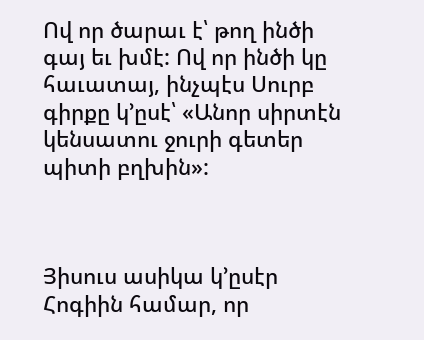Ով որ ծարաւ է՝ թող ինծի գայ եւ խմէ: Ով որ ինծի կը հաւատայ, ինչպէս Սուրբ գիրքը կ’ըսէ՝ «Անոր սիրտէն կենսատու ջուրի գետեր պիտի բղխին»:



Յիսուս ասիկա կ’ըսէր Հոգիին համար, որ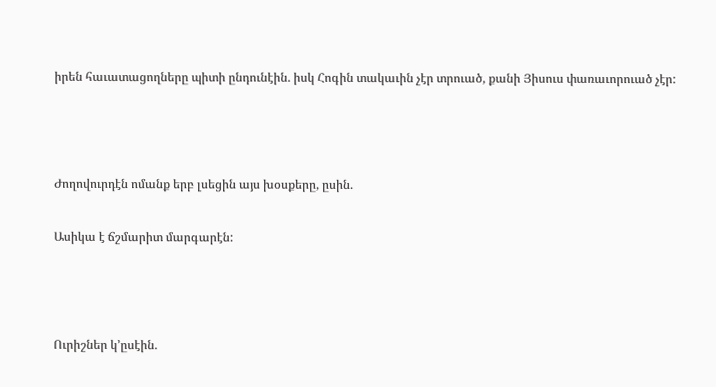իրեն հաւատացողները պիտի ընդունէին. իսկ Հոգին տակաւին չէր տրուած, քանի Յիսուս փառաւորուած չէր:



Ժողովուրդէն ոմանք երբ լսեցին այս խօսքերը, ըսին.

Ասիկա է ճշմարիտ մարգարէն:



Ուրիշներ կ’ըսէին.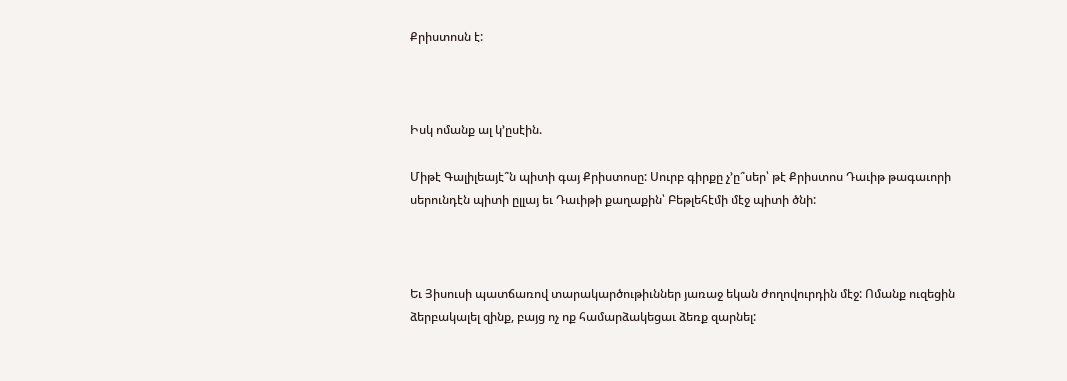Քրիստոսն է:



Իսկ ոմանք ալ կ’ըսէին.

Միթէ Գալիլեայէ՞ն պիտի գայ Քրիստոսը: Սուրբ գիրքը չ’ը՞սեր՝ թէ Քրիստոս Դաւիթ թագաւորի սերունդէն պիտի ըլլայ եւ Դաւիթի քաղաքին՝ Բեթլեհէմի մէջ պիտի ծնի:



Եւ Յիսուսի պատճառով տարակարծութիւններ յառաջ եկան ժողովուրդին մէջ: Ոմանք ուզեցին ձերբակալել զինք, բայց ոչ ոք համարձակեցաւ ձեռք զարնել: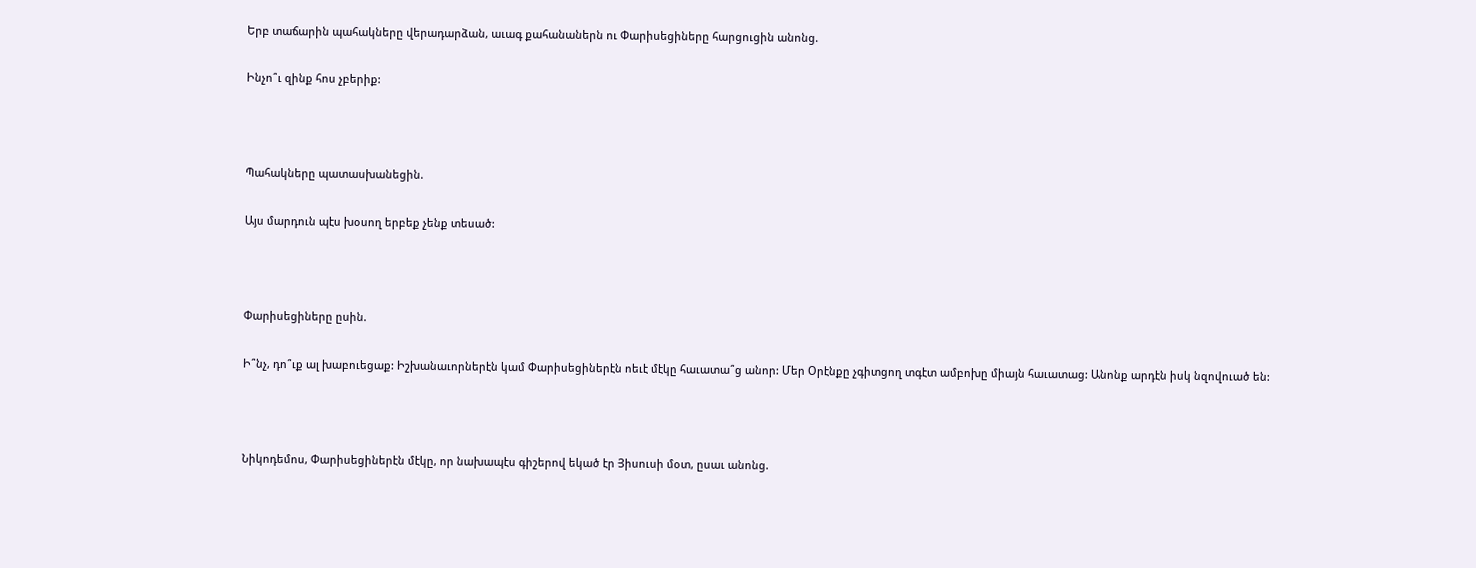Երբ տաճարին պահակները վերադարձան, աւագ քահանաներն ու Փարիսեցիները հարցուցին անոնց.

Ինչո՞ւ զինք հոս չբերիք:



Պահակները պատասխանեցին.

Այս մարդուն պէս խօսող երբեք չենք տեսած:



Փարիսեցիները ըսին.

Ի՞նչ, դո՞ւք ալ խաբուեցաք: Իշխանաւորներէն կամ Փարիսեցիներէն ոեւէ մէկը հաւատա՞ց անոր: Մեր Օրէնքը չգիտցող տգէտ ամբոխը միայն հաւատաց: Անոնք արդէն իսկ նզովուած են:



Նիկոդեմոս, Փարիսեցիներէն մէկը, որ նախապէս գիշերով եկած էր Յիսուսի մօտ, ըսաւ անոնց.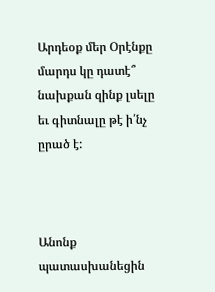Արդեօք մեր Օրէնքը մարդս կը դատէ՞ նախքան զինք լսելը եւ գիտնալը թէ ի՛նչ ըրած է:



Անոնք պատասխանեցին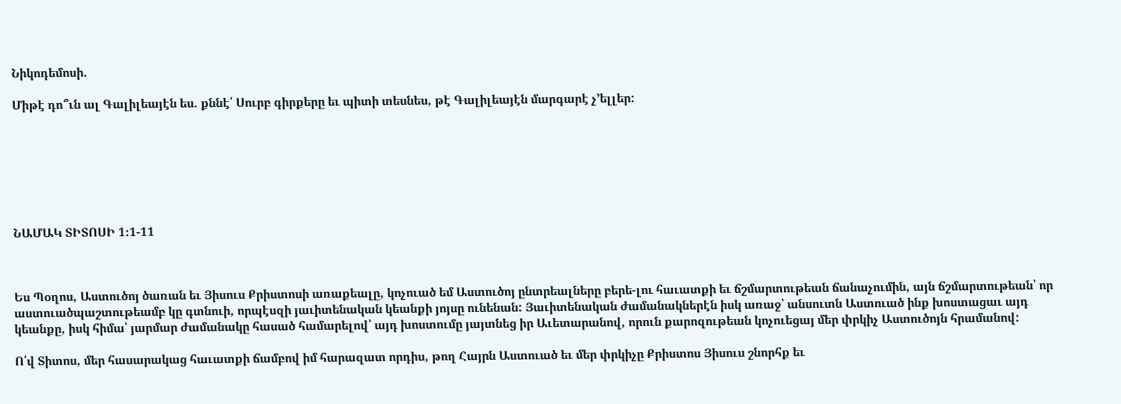Նիկոդեմոսի.

Միթէ դո՞ւն ալ Գալիլեայէն ես. քննէ՛ Սուրբ գիրքերը եւ պիտի տեսնես, թէ Գալիլեայէն մարգարէ չ’ելլեր:







ՆԱՄԱԿ ՏԻՏՈՍԻ 1։1-11



Ես Պօղոս, Աստուծոյ ծառան եւ Յիսուս Քրիստոսի առաքեալը, կոչուած եմ Աստուծոյ ընտրեալները բերե-լու հաւատքի եւ ճշմարտութեան ճանաչումին, այն ճշմարտութեան՝ որ աստուածպաշտութեամբ կը գտնուի, որպէսզի յաւիտենական կեանքի յոյսը ունենան: Յաւիտենական ժամանակներէն իսկ առաջ՝ անսուտն Աստուած ինք խոստացաւ այդ կեանքը, իսկ հիմա՝ յարմար ժամանակը հասած համարելով՝ այդ խոստումը յայտնեց իր Աւետարանով, որուն քարոզութեան կոչուեցայ մեր փրկիչ Աստուծոյն հրամանով:

Ո՛վ Տիտոս, մեր հասարակաց հաւատքի ճամբով իմ հարազատ որդիս, թող Հայրն Աստուած եւ մեր փրկիչը Քրիստոս Յիսուս շնորհք եւ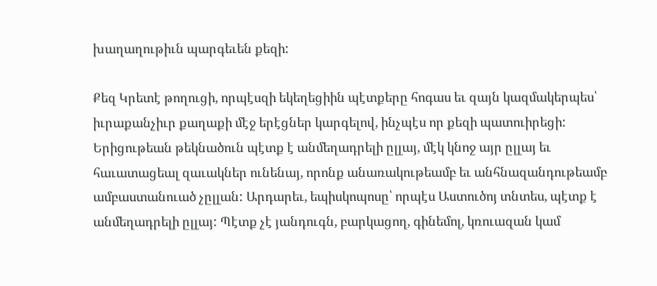խաղաղութիւն պարգեւեն քեզի:

Քեզ Կրետէ թողուցի, որպէսզի եկեղեցիին պէտքերը հոգաս եւ զայն կազմակերպես՝ իւրաքանչիւր քաղաքի մէջ երէցներ կարգելով, ինչպէս որ քեզի պատուիրեցի: Երիցութեան թեկնածուն պէտք է անմեղադրելի ըլլայ, մէկ կնոջ այր ըլլայ եւ հաւատացեալ զաւակներ ունենայ, որոնք անառակութեամբ եւ անհնազանդութեամբ ամբաստանուած չըլլան: Արդարեւ, եպիսկոպոսը՝ որպէս Աստուծոյ տնտես, պէտք է անմեղադրելի ըլլայ: Պէտք չէ յանդուգն, բարկացող, գինեմոլ, կռուազան կամ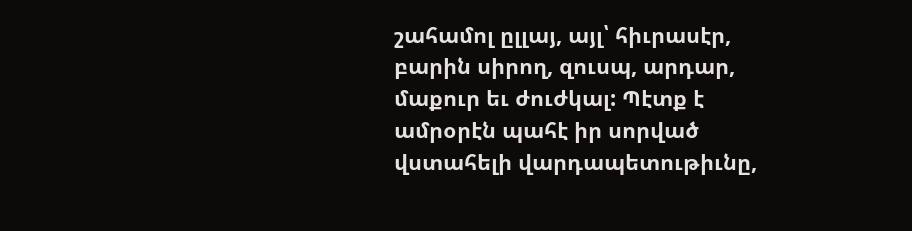շահամոլ ըլլայ, այլ՝ հիւրասէր, բարին սիրող, զուսպ, արդար, մաքուր եւ ժուժկալ: Պէտք է ամրօրէն պահէ իր սորված վստահելի վարդապետութիւնը,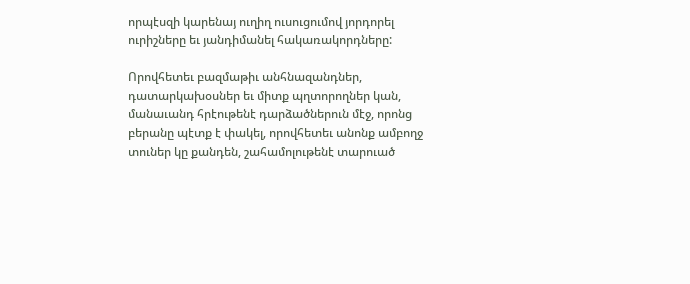որպէսզի կարենայ ուղիղ ուսուցումով յորդորել ուրիշները եւ յանդիմանել հակառակորդները:

Որովհետեւ բազմաթիւ անհնազանդներ, դատարկախօսներ եւ միտք պղտորողներ կան, մանաւանդ հրէութենէ դարձածներուն մէջ, որոնց բերանը պէտք է փակել, որովհետեւ անոնք ամբողջ տուներ կը քանդեն, շահամոլութենէ տարուած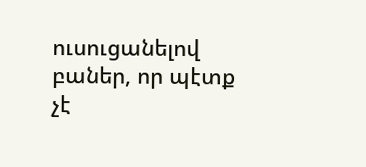ուսուցանելով բաներ, որ պէտք չէ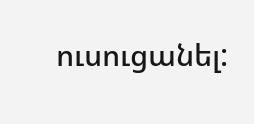ուսուցանել: